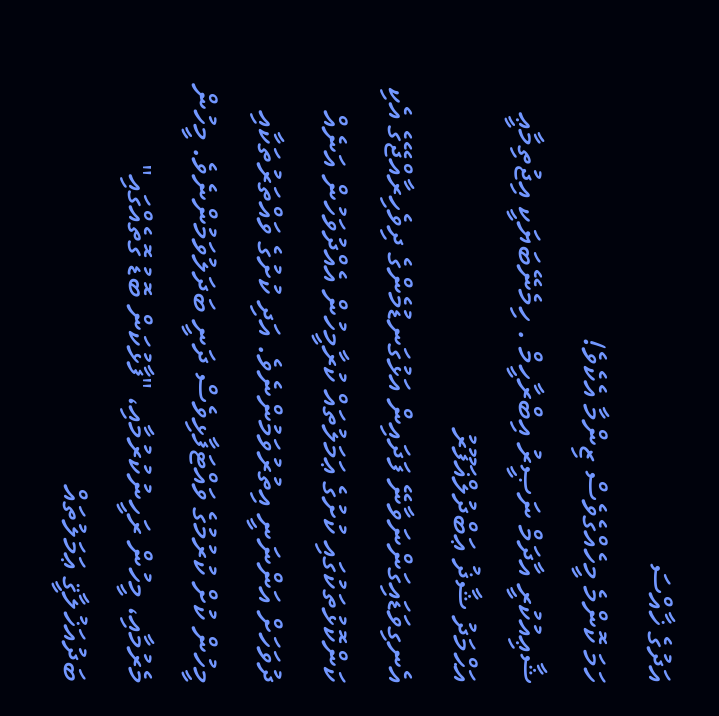އަދުގެ ޚާއްސަ
ހަމަ ކޮންމެ މީހެއްގެވެސް ޒިންމާ އެކެވެ!
ޝާޢިއުކުރީ އާދަމް ނަޞީރު އިބްރާހީމް . ހިމެނޭބަޔަކީ އިޖުތިމާޢީ
އަޙްމަދު ޝާޛު ޢަބްދުލްޣަފޫރު
އެނގިވަޑައިގަންނަވާނޭ ފަދައިން އަޅުގަނޑުމެންގެ ދިވެހިރާއްޖޭގެ އެކި ކަންކޮޅުތަކުގައި ކުށުގެ ޢަމަލުތައް ކުރާމީހުން އެއްދުވަހުން އަނެއް ދުވަހަށް އަންނަނީ އިތުރުވަމުންނެވެ. އަދި ކުށުގެ ވައްތަރުތަކާއި މީހުން ކުށް ކުރުމުގެ ވައްޓަފާޅިވެސް ދަނީ ބަދަލުވަމުންނެވެ. މީހުން މެރުމާއި، މީހުން ރަހީނުކުރުމާއި، "ފާޅުކަން ބޮޑު ގޮތެއްގައި" ބަދުއަޚުލާޤީ ޢަމަލުތައް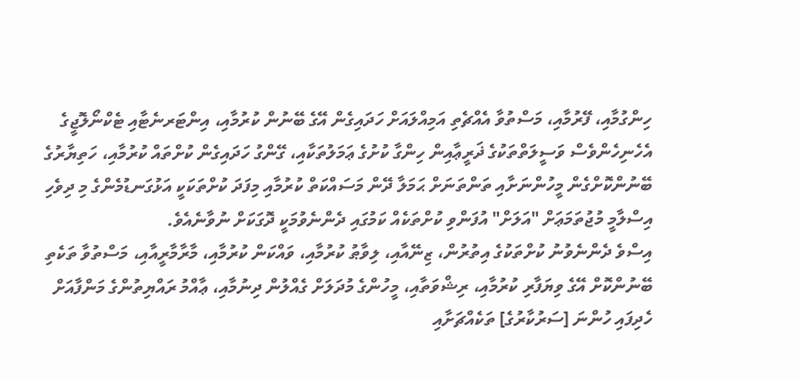ހިންގުމާއި، ފޭރުމާއި، މަސްތުވާ އެއްޗެތި އަމިއްލައަށް ހަދައިގެން އޭގެ ބޭނުން ކުރުމާއި، އިންޓަރނެޓާއި ޓެކްނޯލޮޖީގެ އެހެނިހެންވެސް ވަސީލަތްތަކުގެ ޛަރީޢާއިން ހިންގާ ކުށުގެ ޢަމަލުތަކާއި، ގޭންގު ހަދައިގެން ކުށްތައް ކުރުމާއި، ހަތިޔާރުގެ ބޭނުންކޮށްގެން މީހުންނަށާއި ތަންތަނަށް ޙަމަލާ ދޭން މަސައްކަތް ކުރުމާއި މިފަދަ ކުށްތަކަކީ އަޅުގަނޑުމެންގެ މި ދިވެހި އިސްލާމީ މުޖުތަމަޢަށް "އަލަށް" އުފަންވި ކުށްތަކެއް ކަމުގައި ދެންނެވުމަކީ ދޮގަކަށް ނުވާނެއެވެ.
އިސްވެ ދެންނެވުނު ކުށްތަކުގެ އިތުރުން، ޒިނޭއާއި، ލިވާޠު ކުރުމާއި، ވައްކަން ކުރުމާއި، މާރާމާރީއާއި، މަސްތުވާ ތަކެތި ބޭނުންކޮށް އޭގެ ވިޔަފާރި ކުރުމާއި، ރިޝްވަތާއި، މީހުންގެ މުދަލަށް ގެއްލުން ދިނުމާއި، ޢާއްމު ރައްޔިތުންގެ މަންފާއަށް ހެދިފައި ހުންނަ [ސަރުކާރުގެ] ތަކެއްޗަށާއި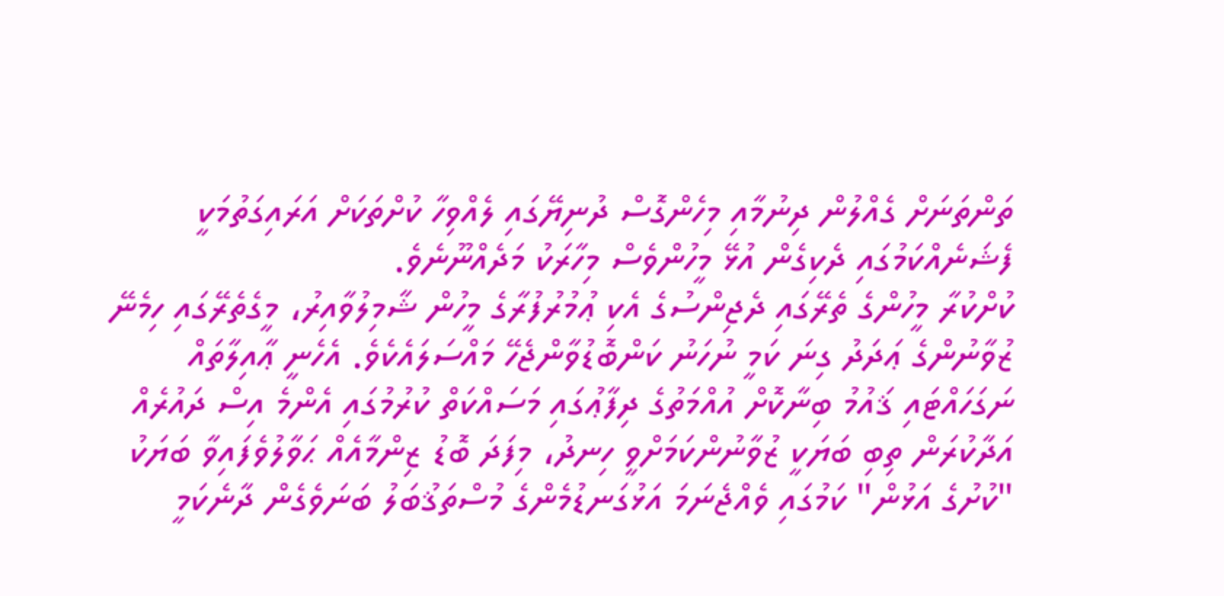ތަންތަނަށް ގެއްލުން ދިނުމާއި މިހެންގޮސް ދުނިޔޭގައި ލެއްވިހާ ކުށްތަކަށް އަރައިގަތުމަކީ ފެޝަނެއްކަމުގައި ދެކިގެން އުޅޭ މީހުންވެސް މިހާރަކު މަދެއްނޫނެވެ.
ކުށްކުރާ މީހުންގެ ތެރޭގައި ދެޖިންސުގެ އެކި ޢުމުރުފުރާގެ މީހުން ޝާމިލުވާއިރު، މީގެތެރޭގައި ހިމެނޭ ޒުވާނުންގެ ޢަދަދު ގިނަ ކަމީ ނުހަނު ކަންބޮޑުވާންޖެހޭ މައްސަލައެކެވެ. އެހެނީ ޢާއިލާތައް ނަގަހައްޓައި ޤައުމު ބިނާކޮށް އުއްމަތުގެ ދިފާޢުގައި މަސައްކަތް ކުރުމުގައި އެންމެ އިސް ދައުރެއް އަދާކުރަން ތިބި ބަޔަކީ ޒުވާނުންކަމަށްވީ ހިނދު، މިފަދަ ބޮޑު ޒިންމާއެއް ޙަވާލުވެފައިވާ ބަޔަކު "ކުށުގެ އަޅުން" ކަމުގައި ވެއްޖެނަމަ އަޅުގަނޑުމެންގެ މުސްތަޤުބަލު ބަނަވެގެން ދާނެކަމީ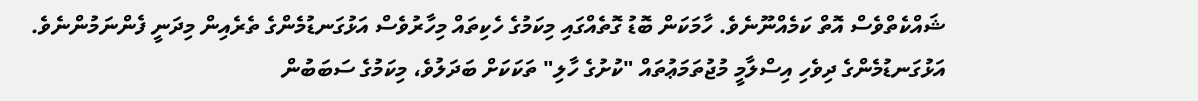ޝައްކެތްވެސް އޮތް ކަމެއްނޫނެވެ. ހާމަކަން ބޮޑު ގޮތެއްގައި މިކަމުގެ ހެކިތައް މިހާރުވެސް އަޅުގަނޑުމެންގެ ތެރެއިން މިދަނީ ފެންނަމުންނެވެ.
އަޅުގަނޑުމެންގެ ދިވެހި އިސްލާމީ މުޖުތަމަޢުތައް "ކުށުގެ ހާލި" ތަކަކަށް ބަދަލުވެ، މިކަމުގެ ސަބަބުން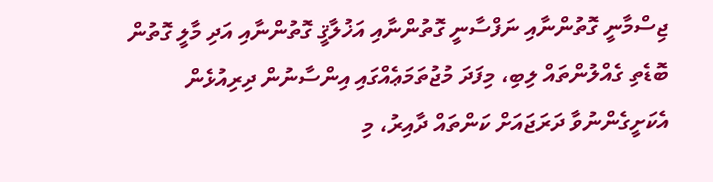ޖިސްމާނީ ގޮތުންނާއި ނަފްސާނީ ގޮތުންނާއި އަޚުލާޤީ ގޮތުންނާއި އަދި މާލީ ގޮތުން ބޮޑެތި ގެއްލުންތައް ލިބި، މިފަދަ މުޖުތަމަޢެއްގައި އިންސާނުން ދިރިއުޅެން އެކަށީގެންނުވާ ދަރަޖައަށް ކަންތައް ދާއިރު، މި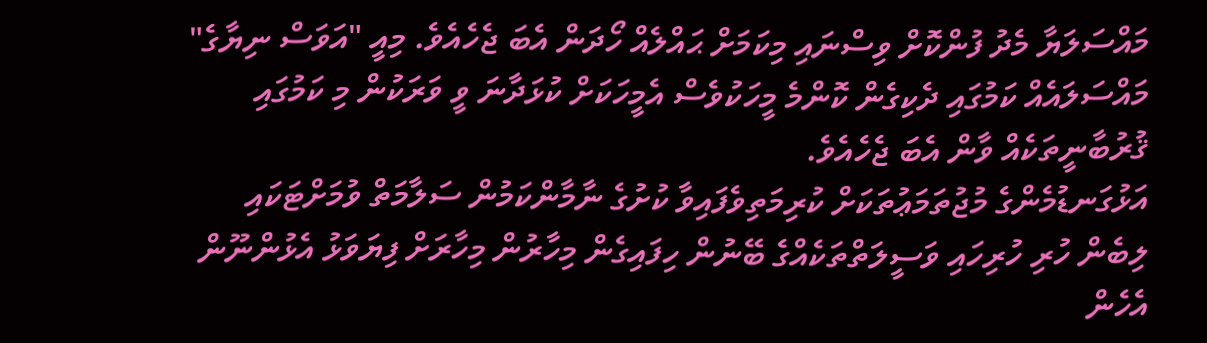މައްސަލަޔާ މެދު ފުންކޮށް ވިސްނައި މިކަމަށް ޙައްލެއް ހޯދަން އެބަ ޖެހެއެވެ. މިއީ "އަވަސް ނިޔާގެ" މައްސަލައެއް ކަމުގައި ދެކިގެން ކޮންމެ މީހަކުވެސް އެމީހަކަށް ކުޅަދާނަ ވީ ވަރަކުން މި ކަމުގައި ޤުރުބާނީތަކެއް ވާން އެބަ ޖެހެއެވެ.
އަޅުގަނޑުމެންގެ މުޖުތަމަޢުތަކަށް ކުރިމަތިވެފައިވާ ކުށުގެ ނާމާންކަމުން ސަލާމަތް ވުމަށްޓަކައި ލިބެން ހުރި ހުރިހައި ވަސީލަތްތަކެއްގެ ބޭނުން ހިފައިގެން މިހާރުން މިހާރަށް ފިޔަވަޅު އެޅުންނޫން އެހެން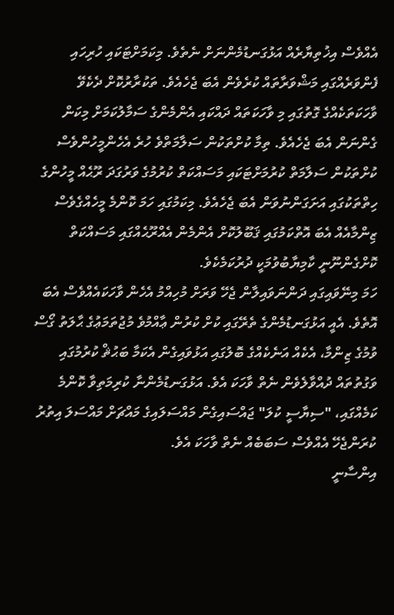އެއްވެސް އިޚުތިޔާރެއް އަޅުގަނޑުމެންނަށް ނެތެވެ. މިކަމަށްޓަކައި ހުރިހައި ފެންވަރެއްގައި މަޝްވަރާތައް ކުރެވެން އެބަ ޖެހެއެވެ. ތަކުރާރުކޮށް ދެކެވޭ ވާހަކަތަކެއްގެ ގޮތުގައި މި ވާހަކަތައް ދައްކައި އެންމެންގެ ސަމާލުކަމަށް މިކަން ގެންނަން އެބަ ޖެހެއެވެ. ތިމާ ކުށްތަކުން ސަލާމަތްވެ ހުރެ އެހެންމީހުންވެސް ކުށްތަކުން ސަލާމަތް ކުރުމަށްޓަކައި މަސައްކަތް ކުރުމުގެ ވަރުގަދަ ރޫޙެއް މީހުންގެ ހިތްތަކުގައި އަށަގަންނުވަން އެބަ ޖެހެއެވެ. މިކަމުގައި ހަމަ ކޮންމެ މީހެއްގެވެސް ޒިންމާއެއް އެބަ އޮތްކަމުގައި ޤަބޫލުކޮށް އެންމެން އެއްރޫޙެއްގައި މަސައްކަތް ކޮށްގެންނޫނީ ކާމިޔާބުވުމަކީ ދުރުކަމެކެވެ.
ހަމަ މިނޭވައިގައި ދަންނަވައިލާން ޖެހޭ ވަރަށް މުހިއްމު އެހެން ވާހަކައެއްވެސް އެބަ އޮތެވެ. އެއީ އަޅުގަނޑުމެންގެ ތެރޭގައި ކުށް ކުރުން ޢާއްމުވެ މުޖުތަމަޢުގެ ޙާލަތު ގޯސް ވުމުގެ ޒިންމާ، އެކެއް އަނެކެއްގެ ބޮލުގައި އަޅުވައިގެން އެކަމާ ބަޙުޘް ކުރުމުގައި ވަގުތުތައް ދުއްވާލެވެން ނެތް ވާހަކަ އެވެ. އަޅުގަނޑުމެންނާ ކުރިމަތިވާ ކޮންމެ ކަމެއްގައި، "ސިޔާސީ ކުލަ" ޖައްސައިގެން މައްސަލައިގެ މައްޗަށް މައްސަލަ އިތުރު ކުރަންޖެހޭ އެއްވެސް ސަބަބެއް ނެތް ވާހަކަ އެވެ.
އިންސާނީ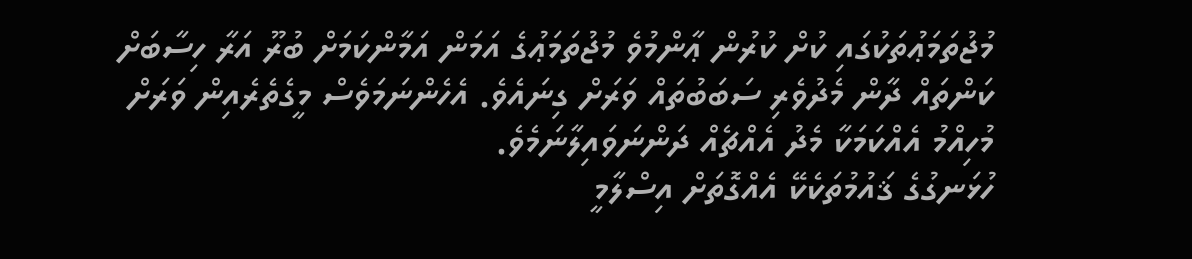މުޖުތަމަޢުތަކުގައި ކުށް ކުރުން ޢާންމުވެ މުޖުތަމަޢުގެ އަމަން އަމާންކަމަށް ބުރޫ އަރާ ހިސާބަށް ކަންތައް ދާން މެދުވެރި ސަބަބުތައް ވަރަށް ގިނައެވެ. އެހެންނަމަވެސް މީގެތެރެއިން ވަރަށް މުހިއްމު އެއްކަމަކާ މެދު އެއްޗެއް ދަންނަވައިލާނަމެވެ.
ހުޅަނގުގެ ޤައުމުތަކެކޭ އެއްގޮތަށް އިސްލާމީ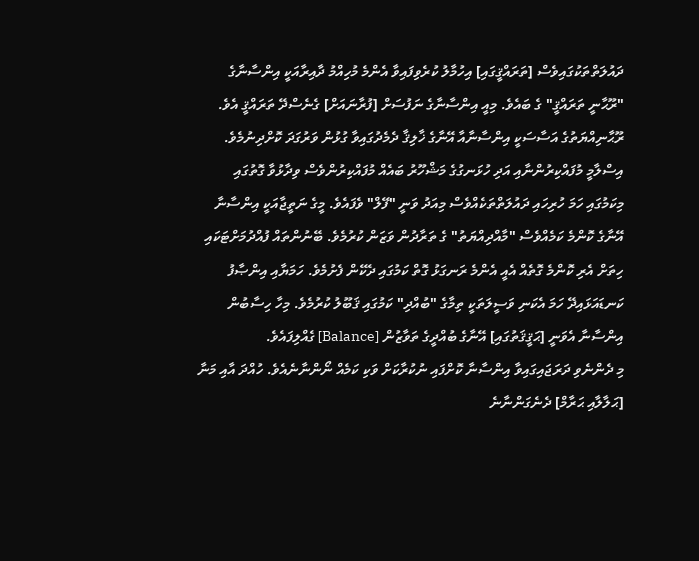ދައުލަތްތަކުގައިވެސް [ތަރައްޤީގައި] އިހުމާލު ކުރެވިފައިވާ އެންމެ މުހިއްމު ދާއިރާއަކީ އިންސާނާގެ "ރޫޙާނީ ތަރައްޤީ" ގެ ބައެވެ. މިއީ އިންސާނާގެ ނަފުސަށް [ފުރާނައަށް] ގެނެސްދޭ ތަރައްޤީ އެވެ. ރޫޙާނިއްޔަތުގެ އަސާސަކީ އިންސާނާއާ އޭނާގެ ޚާލިޤާ ދެމެދުގައިވާ ގުޅުން ވަރުގަދަ ކޮށްދިނުމެވެ. އިސްލާމީ މުފައްކިރުންނާއި އަދި ހުޅަނގުގެ މަޝްހޫރު ބައެއް މުފައްކިރުންވެސް ވިދާޅުވާ ގޮތުގައި މިކަމުގައި ހަމަ ހުރިހައި ދައުލަތްތަކެއްވެސް މިއަދު ވަނީ "ފޭލް" ވެފައެވެ. މީގެ ނަތީޖާއަކީ އިންސާނާ އޭނާގެ ކޮންމެ ކަމެއްވެސް "މާއްދިއްޔަތު" ގެ ތަރާދުން ވަޒަން ކުރުމެވެ. ބޭނުންތައް ފުއްދުމަށްޓަކައި ހިތަށް އެރި ކޮންމެ ގޮތެއް އެއީ އެންމެ ރަނގަޅު ގޮތް ކަމުގައި ދެކޭން ފެށުމެވެ. ހަމަޔާއި އިންޞާފު ކަނޑައަޅައިދޭ ހަމަ އެކަނި ވަސީލަތަކީ ތިމާގެ "ބުއްދި" ކަމުގައި ޤަބޫލު ކުރުމެވެ. މިހާ ހިސާބުން އިންސާނާ އެވަނީ [ޙަޤީޤަތުގައި] އޭނާގެ ބުއްދީގެ ތަވާޒުން [Balance] ގެއްލިފައެވެ.
މި ދެންނެވި ދަރަޖައިގައިވާ އިންސާނާ ކޮށްފައި ނުކުރާކަށް ވަކި ކަމެއް ނޯންނާނެއެވެ. ހުއްދަ އާއި މަނާ [ޙަލާލާއި ޙަރާމް] ދެނެގަންނާނެ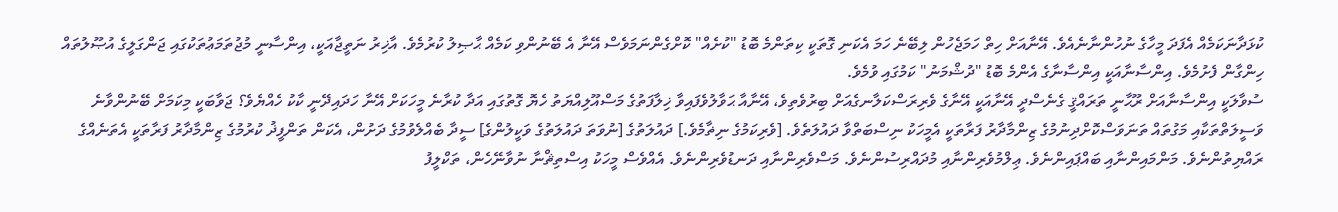ކުޅަދާނަކަމެއް އެފަދަ މީހާގެ ނުހުންނާނެއެވެ. އޭނާއަށް ހިތް ހަމަޖެހުން ލިބޭނެ ހަމަ އެކަނި ގޮތަކީ ކިތަންމެ ބޮޑު "ކުށެއް" ކޮށްގެންނަމަވެސް އޭނާ އެ ބޭނުންވި ކަމެއް ޙާޞިލު ކުރުމެވެ. އާޚިރު ނަތީޖާއަކީ، އިންސާނީ މުޖުތަމަޢުތަކުގައި ޖަންގަލީގެ އުޞޫލުތައް ހިންގާން ފެށުމެވެ. އިންސާނާއަކީ އިންސާނާގެ އެންމެ ބޮޑު "ދުޝްމަނު" ކަމުގައި ވުމެވެ.
ސުވާލަކީ އިންސާނާއަށް ރޫޙާނީ ތަރައްޤީ ގެނެސްދީ އޭނާއަކީ އޭނާގެ ވެރިރަސްކަލާނގެއަށް ބިރުވެތިވެ، އޭނާއާ ޙަވާލުވެފައިވާ ޚިލާފަތުގެ މަސްއޫލިއްޔަތު ހެޔޮ ގޮތުގައި އަދާ ކުރާނެ މީހަކަށް އޭނާ ހަދައިދޭނީ ކާކު ހެއްޔެވެ؟ ޖަވާބަކީ މިކަމަށް ބޭނުންވާނެ ވަސީލަތްތަކާއި މަގުތައް ތަނަވަސްކޮށްދިނުމުގެ ޒިންމާދާރު ފަރާތަކީ އެމީހަކު ނިސްބަތްވާ ދައުލަތެވެ. [ވެރިކަމުގެ ނިޡާމެވެ.] ދައުލަތުގެ [ނުވަތަ ދައުލަތުގެ ވަކީލުންގެ] ސީދާ ބެއްލެވުމުގެ ދަށުން، އެކަން ތަންފީޛު ކުރުމުގެ ޒިންމާދާރު ފަރާތަކީ އެތަނެއްގެ ރައްޔިތުންނެވެ. މަންމައިންނާއި ބައްޕައިންނެވެ. ޢިލްމުވެރިންނާއި މުދައްރިސުންނެވެ. މަސްވެރިންނާއި ދަނޑުވެރިންނެވެ. އެއްވެސް މީހަކު އިސްތިޘްނާ ނުވާނޭހެން، ތަކްލީފު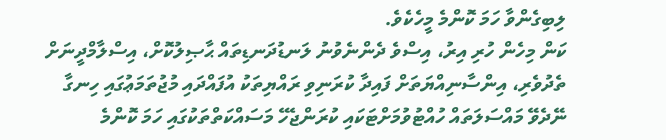ލިބިގެންވާ ހަމަ ކޮންމެ މީހެކެވެ.
ކަން މިހެން ހުރި އިރު، އިސްވެ ދެންނެވުނު ލަނޑުދަނޑިތައް ޙާޞިލުކޮށް، އިސްލާމްދީނަށް ތެދުވެރި، އިންސާނިއްޔަތަށް ފައިދާ ކުރަނިވި ރައްޔިތަކު އުފައްދައި މުޖުތަމަޢުގައި ހިނގާ ނޭދެވޭ މައްސަލަތައް ހުއްޓުވުމަށްޓަކައި ކުރަންޖެހޭ މަސައްކަތްތަކުގައި ހަމަ ކޮންމެ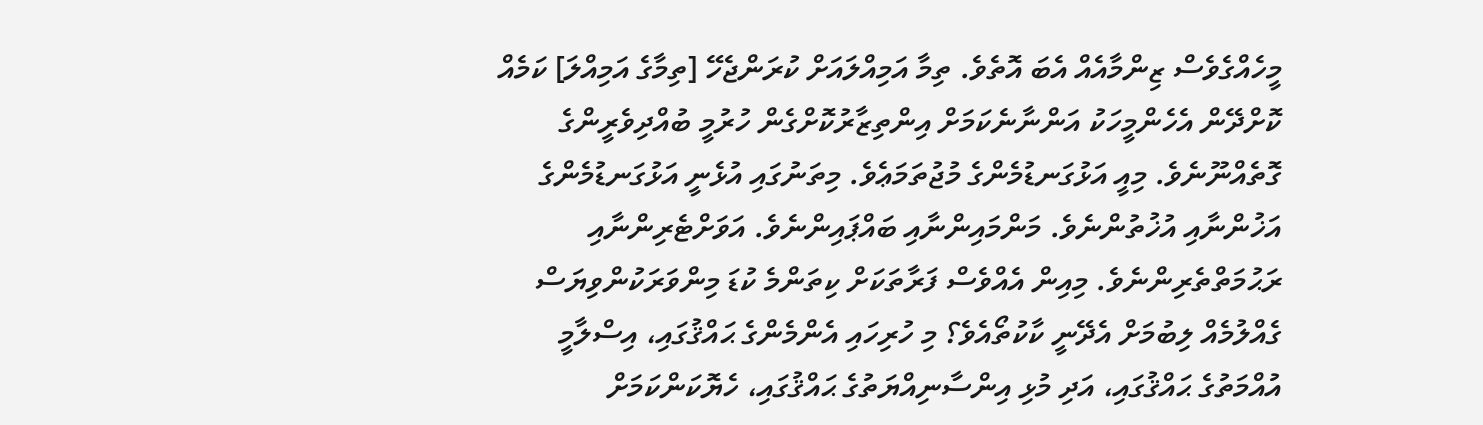މީހެއްގެވެސް ޒިންމާއެއް އެބަ އޮތެވެ. ތިމާ އަމިއްލައަށް ކުރަންޖެހޭ [ތިމާގެ އަމިއްލަ] ކަމެއް ކޮށްދޭން އެހެންމީހަކު އަންނާނެކަމަށް އިންތިޒާރުކޮށްގެން ހުރުމީ ބުއްދިވެރީންގެ ގޮތެއްނޫނެވެ. މިއީ އަޅުގަނޑުމެންގެ މުޖުތަމަޢެވެ. މިތަނުގައި އުޅެނީ އަޅުގަނޑުމެންގެ އަޚުންނާއި އުޚުތުންނެވެ. މަންމައިންނާއި ބައްޕައިންނެވެ. އަވަށްޓެރިންނާއި ރަޙުމަތްތެރިންނެވެ. މިއިން އެއްވެސް ފަރާތަކަށް ކިތަންމެ ކުޑަ މިންވަރަކުންވިޔަސް ގެއްލުމެއް ލިބުމަށް އެދޭނީ ކާކުތޯއެވެ؟ މި ހުރިހައި އެންމެންގެ ޙައްޤުގައި، އިސްލާމީ އުއްމަތުގެ ޙައްޤުގައި، އަދި މުޅި އިންސާނިއްޔަތުގެ ޙައްޤުގައި، ހެޔޮކަންކަމަށް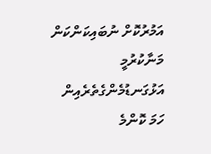އަމުރުކޮށް ނުބައިކަންކަން މަނާކުރުމީ އަޅުގަނޑުމެންގެތެރެއިން ހަމަ ކޮންމެ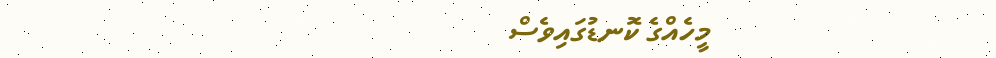މީހެއްގެ ކޮނޑުގައިވެސް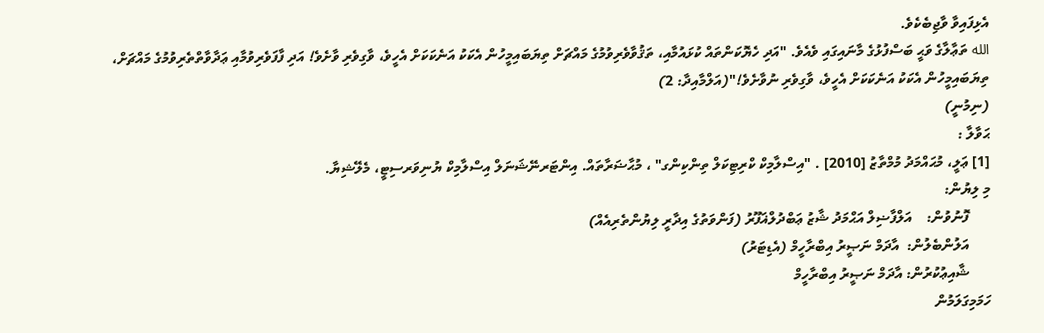އެޅިފައިވާ ވާޖިބެކެވެ.
الله ތަޢާލާގެ ވަޙީ ބަސްފުޅުގެ މާނައިގައި ވެއެވެ. "އަދި ހެޔޮކަންތައް ކުޅައުމާއި، ތަޤުވާވެރިވުމުގެ މައްޗަށް ތިޔަބައިމީހުން އެކަކު އަނެކަކަށް އެހީވެ، ވާގިވެރި ވާށެވެ! އަދި ފާފަވެރިވުމާއި ޢަދާވާތްތެރިވުމުގެ މައްޗަށް، ތިޔަބައިމީހުން އެކަކު އަނެކަކަށް އެހީވެ، ވާގިވެރި ނުވާށެވެ!"(އަލްމާއިދާ: 2)
(ނިމުނީ)
ޙަވާލާ :
[1] ޢަލީ، މުޙައްމަދު މުމްތާޒު [2010] . "އިސްލާމިކް ކްރިޓިކަލް ތިންކިންގ" ، މުޙާޟަރާތައް. އިންޓަރނޭޝަނަލް އިސްލާމިކް ޔުނިވަރސިޓީ، މެލޭޝިޔާ.
މި ލިޔުން:
      ފޮނުވުން:    އަލްފާޟިލް އަޙްމަދު ޝާޒު ޢަބްދުލްޣަފޫރު (ފަންވަތުގެ އިދާރީ ލިޔުންތެރިއެއް)
      އަލުންބެލުން:  އާދަމް ނަޞީރު އިބްރާހީމް (އެޑިޓަރު)
      ޝާއިޢުކުރުން: އާދަމް ނަޞީރު އިބްރާހީމް
ހަމަމިގަލަމުން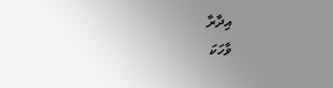އިދާރާ
ވާހަކަ